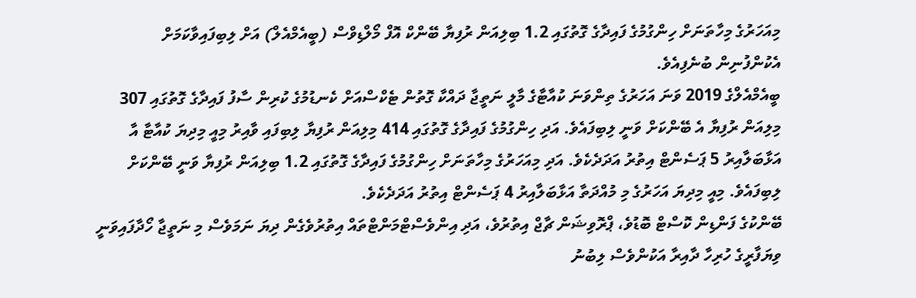މިއަހަރުގެ މިހާތަނަށް ހިންގުމުގެ ފައިދާގެ ގޮތުގައި 1.2 ބިލިއަން ރުފިޔާ ބޭންކް އޮފް މޯލްޑިވްސް (ބީއެމްއެލް) އަށް ލިބިފައިވާކަމަށް އެކުންފުނިން ބުނެފިއެވެ.
ބީއެމްއެލްގެ 2019 ވަނަ އަހަރުގެ ތިންވަނަ ކުއާޓާގެ މާލީ ނަތީޖާ ދައްކާ ގޮތުން ޓެކްސްއަށް ކެނޑުމުގެ ކުރިން ސާފު ފައިދާގެ ގޮތުގައި 307 މިލިއަން ރުފިޔާ އެ ބޭންކަށް ވަނީ ލިބިފައެވެ. އަދި ހިންގުމުގެ ފައިދާގެ ގޮތުގައި 414 މިލިއަން ރުފިޔާ ލިބިފައި ވާއިރު މިއީ މިދިޔަ ކުއާޓާ އާ އަޅާބަލާއިރު 5 ޕަސެންޓް އިތުރު އަދަދެކެވެ. އަދި މިއަހަރުގެ މިހާތަނަށް ހިންގުމުގެ ފައިދާގެ ގޮތުގައި 1.2 ބިލިއަން ރުފިޔާ ވަނީ ބޭންކަށް ލިބިފައެވެ. މިއީ މިދިޔަ އަހަރުގެ މި މުއްދަތާ އަޅާބަލާއިރު 4 ޕަސެންޓް އިތުރު އަދަދެކެވެ.
ބޭންކުގެ ފަންޑިން ކޮސްޓް ބޮޑުވެ، ޕްރޮވިޝަން ޗާޖް އިތުރުވެ، އަދި އިންވެސްޓްމަންޓްތައް އިތުރުވެގެން ދިޔަ ނަމަވެސް މި ނަތީޖާ ހޯދާފައިވަނީ ވިޔަފާރީގެ ހުރިހާ ދާއިރާ އަކުންވެސް ލިބުނު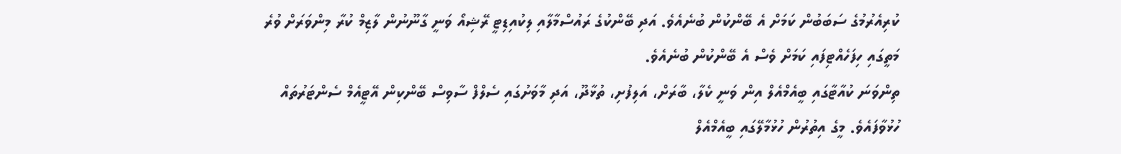ކުރިއެރުމުގެ ސަބަބުން ކަމަށް އެ ބޭންކުން ބުނެއެވެ. އަދި ބޭންކުގެ ރައުސްމާލާއި ލިކުއިޑިޓީ ރޭޝިއޯ ވަނީ ގާނޫނުން ލާޒިމް ކުރާ މިންވަރަށް ވުރެ މަތީގައި ހިފަހެއްޓިފައި ކަމަށް ވެސް އެ ބޭންކުން ބުނެއެވެ.
ތިންވަނަ ކުއާޓާގައި ބީއެމްއެލް އިން ވަނީ ކެލާ، ބާރަށް، އަލިފުށި، ތުޅާދޫ، އަދި މާވަށުގައި ސެލްފް ސާވިސް ބޭންކިން އޭޓީއެމް ސެންޓަރުތައް ހުޅުވާފައެވެ. މީގެ އިތުރުން ހުޅުމާލޭގައި ބީއެމްއެލް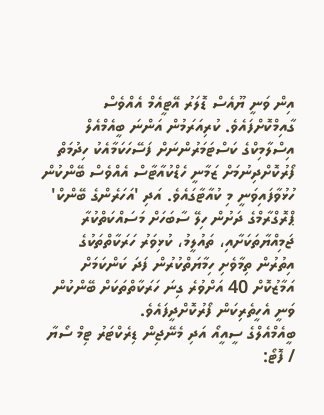އިން ވަނީ ޔޫއެސް ޑޮލަރު އޭޓީއެމް އެއްވެސް ގާއިމްކޮށްފައެވެ. ކުރިއަރަމުން އަންނަ ބީއެމްއެލް އިސްލާމިކްގެ ކަސްޓަމަރުންނަށް ފަސޭހަކަމާއެކު ހިދުމަތް ފޯރުކޮށްދިނުމަށް ޒަމާނީ ހެޑްކުއާޓާސް އެއްވެސް ބޭންކުން ހުޅުވާފައިވަނީ މި ކުއާޓާގައެވެ. އަދި 'އަހަރެންގެ ބޭންކް' ޕްރޮގްރާމްގެ ދަށުން ހިލޭ ސާބަހަށް މަސައްކަތްކުރާ ޖަމިއްޔާތަކަށާއި، ތައުލީމު، ކުޅިވަރު ހަރަކާތްތަކުގެ އިތުރުން ތިމާވެށި ހިމާޔަތްކުރުން ފަދަ ކަންކަމަށް އަމާޒުކޮށް 40 އަށްވުރެ ގިނަ ހަރަކާތްތަކަށް ބޭންކުން ވަނީ އެހީތެރިކަން ފޯރުކޮށްދީފައެވެ.
ބީއެމްއެލްގެ ސީއީއޯ އަދި މެނޭޖިން ޑިރެކްޓަރު ޓިމް ސޯޔާ / ފޮޓޯ: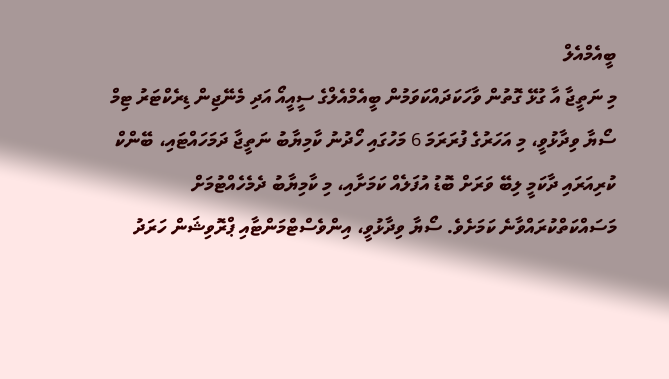ބީއެމްއެލް
މި ނަތީޖާ އާ ގުޅޭ ގޮތުން ވާހަކަދައްކަވަމުން ބީއެމްއެލްގެ ސީއީއޯ އަދި މެނޭޖިން ޑިރެކްޓަރު ޓިމް ސޯޔާ ވިދާޅުވީ، މި އަހަރުގެ ފުރަރަމަ 6 މަހުގައި ހޯދުނު ކާމިޔާބު ނަތީޖާ ދަމަހައްޓައި، ބޭންކް ކުރިއަރައި ދާކަމީ ލިބޭ ވަރަށް ބޮޑު އުފަލެއް ކަމަށާއި، މި ކާމިޔާބު ދެމެހެއްޓުމަށް މަސައްކަތްކުރައްވާނެ ކަމަށެވެ. ސޯޔާ ވިދާޅުވީ، އިންވެސްޓްމަންޓާއި ޕްރޮވިޝަން ހަރަދު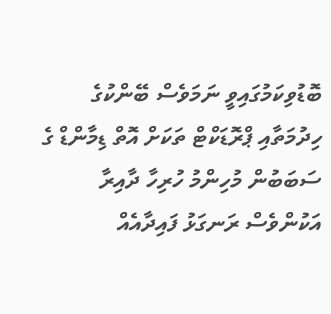ބޮޑުވިކަމުގައިވީ ނަމަވެސް ބޭންކުގެ ހިދުމަތާއި ޕްރޮޑަކްޓް ތަކަށް އޮތް ޑިމާންޑް ގެ ސަބަބުން މުހިންމު ހުރިހާ ދާއިރާ އަކުންވެސް ރަނގަޅު ފައިދާއެއް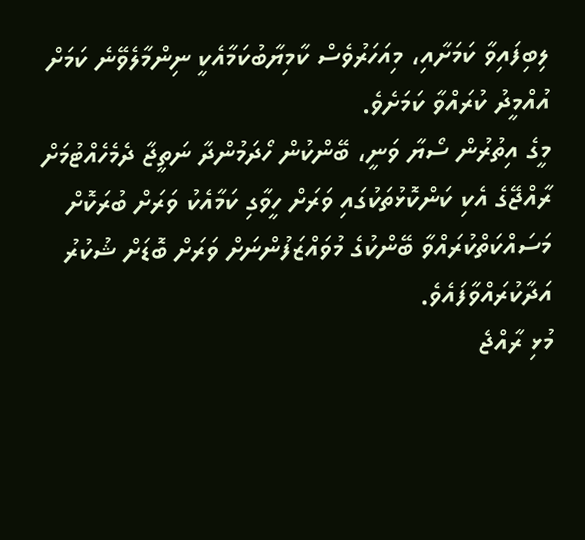ލިބިފައިވާ ކަމަށާއި، މިއަހަރުވެސް ކާމިޔާބުކަމާއެކީ ނިންމާލެވޭނެ ކަމަށް އުއްމީދު ކުރައްވާ ކަމަށެވެ.
މީގެ އިތުރުން ސޯޔާ ވަނީ، ބޭންކުން ހޯދަމުންދާ ނަތީޖާ ދެމެހެއްޓުމަށް ރާއްޖޭގެ އެކި ކަންކޮޅުތަކުގައި ވަރަށް ހީވާގި ކަމާއެކު ވަރަށް ބުރަކޮށް މަސައްކަތްކުރައްވާ ބޭންކުގެ މުވައްޒަފުންނަށް ވަރަށް ބޮޑަށް ޝުކުރު އަދާކުރައްވާފައެވެ.
މުޅި ރާއްޖެ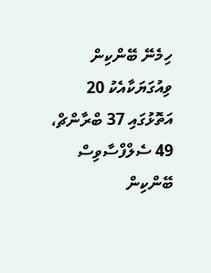ހިމެނޭ ބޭންކިން ވިއުގަޔަކާއެކު 20 އަތޮޅުގައި 37 ބްރާންޗް، 49 ސެލްފްސާވިސް ބޭންކިން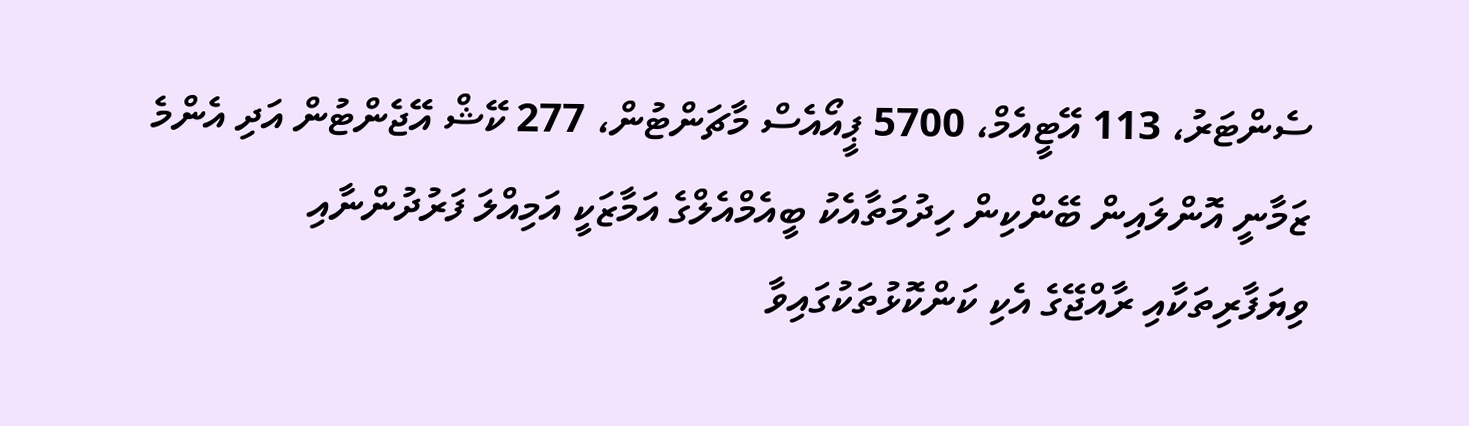ސެންޓަރު، 113 އޭޓީއެމް، 5700 ޕީއޯއެސް މާޗަންޓުން، 277 ކޭޝް އޭޖެންޓުން އަދި އެންމެ ޒަމާނީ އޮންލައިން ބޭންކިން ހިދުމަތާއެކު ބީއެމްއެލްގެ އަމާޒަކީ އަމިއްލަ ފަރުދުންނާއި ވިޔަފާރިތަކާއި ރާއްޖޭގެ އެކި ކަންކޮޅުތަކުގައިވާ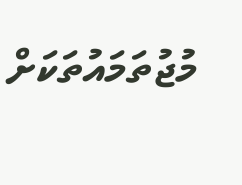މުޖުތަމައުތަކަށް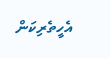އެހީތެރިކަން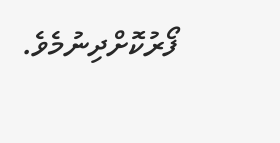ފޯރުކޮށްދިނުމެވެ.